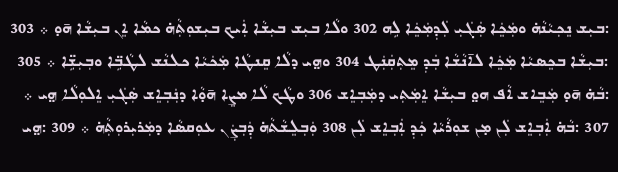:ܒܝܼܫ ܢܸܟܼܝܵܢܵܗ̇ ܘܡܲܟܸܿܐ ܣܲܓܿܝܼ ܠܲܕܼܡܲܟܸܿܐ ܠܹܗ 302 ܘܠܵܐ ܒܝܼܫ ܒܝܼܫܵܐ ܐܲܝܟ ܒܝܼܫܘܼܬܼܵܗ̇ ܟܡܵܐ ܐܸܢ ܒܝܼܫܵܐ ܗ̄ܘ̣ ܀ 303 :ܒܝܼܫܵܐ ܒܟܸܣܝܵܐ ܡܲܟܸܿܐ ܠܐ̄ܢܵܫܵܐ ܒܲܕܼ ܡܸܬܼܩܲܢܲܛ 304 ܘܗ̤ܝ ܕܠܵܐ ܩܸܢܛܵܐ ܡܲܟܿܝܵܐ ܟܠܢܵܫ ܠܛܵܒܹ̈ܐ ܘܒܼܝܼܫܹ̈ܐ ܀ 305 :ܒܵܗ̇ ܗ̄ܘ̣ ܡܲܒܸܐܫ ܐܵܦ ܗܘ̤ ܒܝܼܫܵܐ ܐܸܡܲܬܼܝ ܕܡܲܒܼܐܸܫ 306 ܘܛܵܟ ܠܵܐ ܡܨܸܐ ܗ̄ܘ̣ܵܐ ܕܢܲܒܼܐܸܫ ܣܲܓܿܝܼ ܐܸܠܘܼܠܵܐ ܗ̤ܝ ܀ 307 :ܒܵܗ̇ ܐܲܒܼܐܸܫ ܠܲܢ ܡ̣ܢ ܫܘܼܪܵܝܵܐ ܟܲܕܼ ܐܲܒܼܐܸܫ ܠܲܢ 308 ܘܲܒܼܠܸܫܵܬܵܗ̇ ܕܲܒܼܨܲܢ ܥܘܼܩܣܵܐ ܕܡܲܪܝܼܪܘܼܬܼܵܗ̇ ܀ 309 :ܗ̤ܝ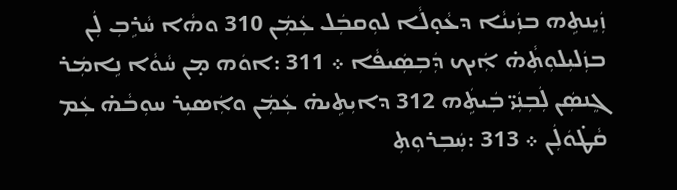ܙܲܝܸܢܬܹܗ ܒܙܲܝܢܵܐ ܕܥܵܘ̣ܠܵܐ ܠܘܼܩܒܲܠ ܥܲܡܲܢ 310 ܘܗܵܐ ܚܵܪܹܒܼ ܠܲܢ ܒܙܲܠܝܼܠܘܼܬܼܵܗ̇ ܐܲܝܟ ܕܲܒܼܣܲܝܦܵܐ ܀ 311 :ܐܘܿܗ ܡ̣ܢ ܚܵܘܵܐ ܢܹܐܡܲܪ ܓܸܢܣܲܢ ܠܲܒܼܢܲܝ̈ ܒܲܝܬܹܿܗ 312 ܕܐܝܼܬܹܝܗ̇ ܥܲܡܲܢ ܘܐܲܣܝܼܪ ܚܘܼܒܵܗ̇ ܥܲܡ ܩܵܛ̇ܘܿܠܲܢ ܀ 313 :ܚܲܒܼܪܘܼܬܼ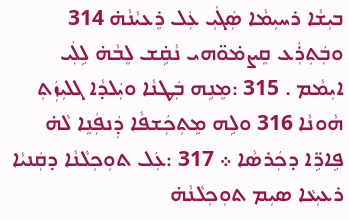ܒܝܼܫܵܐ ܪܚܝܼܡܵܐ ܣܲܓܿܝܼ ܥܲܠ ܪܸܥܝܵܢܵܗ̇ 314 ܘܒܲܬܼܪܲܥ ܩܸܨܡ̇ܘ̈ܗܝ ܢܵܩܹ̇ܫ ܠܸܒܵܗ̇ ܠܹܠܲܝ ܐܝܼܡܵܡ . 315 :ܡܸܢܹܗ ܒܲܛܢܵܐ ܘܝܲܠܕܵܐ ܓܠܝܼܙܲܬܼ ܗܵܘܢܵܐ 316 ܘܠܹܗ ܡܸܬܼܟܲܫܦܵܐ ܕܲܢܦܲܢܸܐ ܠܵܗ̇ ܦܹܐܪܹ̈ܐ ܕܟܲܪܣܵܐ ܀ 317 :ܥܲܠ ܬܘܼܟܼܠܵܢܵܐ ܕܩܲܢܝܵܐ ܪܥܝܼܥܵܐ ܣܝܼܡ ܬܘܼܟܼܠܵܢܵܗ̇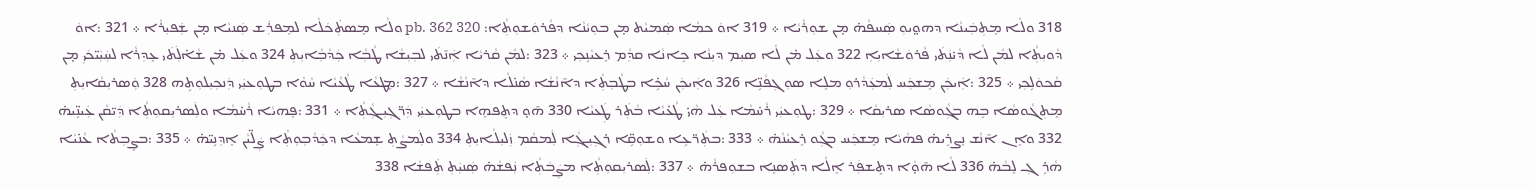318 ܘܠܵܐ ܡܸܬܼܒܲܝܢܵܐ ܕܗܘ̤ܝܘܼ ܣܲܚܦܵܗ̇ ܡ̣ܢ ܫܘܼܪܵܝܵܐ ܀ 319 ܐܘܿ ܟܡܵܐ ܣܲܡܝܵܬ ܡ̣ܢ ܒܘܼܝܵܢܵܐ ܕܦܵܪܘܿܫܘܼܬܼܵܐ: pb. 362 320 ܘܠܵܐ ܡܸܣܬܲܟܿܠܵܐ ܠܡܸܦܪܲܫ ܣܲܢܝܵܐ ܡ̣ܢ ܫܲܦܝܼܪܵܐ ܀ 321 :ܐܘܿ ܕܵܘܝܼܬܼܵܐ ܠܡܵܢ ܠܵܐ ܕܵܝ̇ܢܲܬܿܝ ܦܵܪܘܿܫܵܐܝܼܐܼ 322 ܘܥܲܠ ܡ̇ܢ ܠܵܐ ܣܝܼܡ ܕܝܼܢܵܐ ܟܹܐܢܵܐ ܩܕܼܵܡ ܪܸܥܝܵܢܹܟܼܝ ܀ 323 :ܠܡܵܢ ܩܵܪܝܵܐ ܐܲܢ̄ܬܿܝ ܠܒܼܝܼܫܵܐ ܛܵܒܼܵܐ ܟܲܕܵܒܼܵܐܝܼܬܼ 324 ܘܥܲܠ ܡ̇ܢ ܫܵܐ̇ܠܲܬܿܝ ܥܸܕܼܪܵܐ ܠܚܲܝܲܝ̈ܟܿܝܼ ܡ̣ܢ ܩܵܟܘܿܠܹܟܼܝ ܀ 325 :ܐܲܝܟܲܢ ܡܸܫܟܲܚ ܠܲܡܥܲܕܵܪܘܼ ܡܠܸܐ ܣܘܼܓܼܦܵܢܹ̈ܐ 326 ܘܐܲܝܟܲܢ ܚܵܟܹ̇ܐ ܒܛܵܒܼܬܼܵܐ ܕܐ̄ܢܵܫܵܐ ܣܵܢ̇ܠܵܐ ܕܐ̄ܢܵܫܵܐ ܀ 327 :ܡܸܛܥܵܐ ܛܵܥܵܝܵܐ ܚܵܘܵܐ ܒܛܘܼܥܝܲܝ ܕܲܢܟܼܝܼܠܘܼܬܹܗ 328 ܘܲܣܪܝܼܩܵܐܝܼܬܼ ܡܸܬܼܓܵܘܣܵܐ ܒܹܗ ܒܓܼܵܘܣܵܐ ܣܪܝܼܩܵܐ ܀ 329 :ܛܘܼܥܝܲܝ ܪܵܚ̇ܡܵܐ ܥܲܠ ܗܵܝ̇ ܛܵܥ̇ܝܵܐ ܒܵܬܲܪ ܛܲܥܝܵܐ 330 ܗ̄ܘ̣ ܕܬܸܦܗܸܐ ܒܛܘܼܥܝܲܝ ܕܲܪ̈ܓܼܝܼܓܼܵܬܼܵܐ ܀ 331 :ܦܸܗܝܵܐ ܪܵܚ̇ܡܵܐ ܘܠܲܣܪܝܼܩܘܼܬܼܵܐ ܕܲܝ̈ܩܵܢ ܥܲܝܢܹ̈ܝܗ̇ 332 ܘܐܸܢ ܐ̄ܢܵܫ ܢܸܨܪܹܝܗ̇ ܦܗܵܝܵܐ ܡܸܫܟܲܚ ܒܓܼܵܘ ܪܸܥܝܵܢܵܗ̇ ܀ 333 :ܒܬܲܪ̈ܥܹܐ ܘܫܘܼܩܹ̈ܐ ܪܓܼܝܼܓܼܵܐ ܠܲܡܩܵܡ ܙܲܠܝܼܠܵܐܝܼܬܼ 334 ܘܠܲܡܨܵܬܼ ܫܸܡܥܵܐ ܕܟܲܕܵܒܼܘܼܬܼܵܐ ܨܲܠ̈ܝܵܢ ܐܸܕܼܢܹܝ̈ܗ̇ ܀ 335 :ܒܨܸܒܼܬܵܐ ܥܵܢ̇ܝܵܐ ܗܵܪܹܓܼ ܠܸܒܵܗ̇ 336 ܠܵܐ ܗ̄ܘ̣ܵܐ ܕܬܸܫܦܲܪ ܐܸܠܵܐ ܕܬܲܣܢܸܐ ܒܫܘܼܦܪܵܗ̇ ܀ 337 :ܠܲܣܪܝܼܩܘܼܬܼܵܐ ܡܨܲܒܿܬܼܵܐ ܢܲܦܫܵܗ̇ ܣܲܢܝܲܬܼ ܬܲܦܫܵܐ 338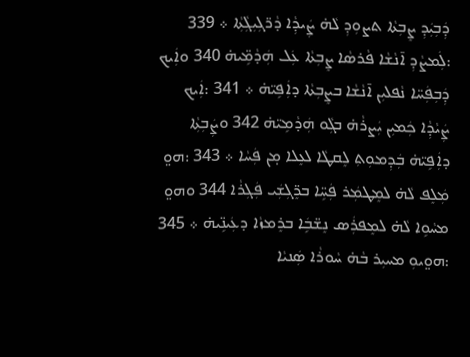ܕܲܒܼܝܲܕܼ ܨܸܒܼܬܵܐ ܬܨܘܼܕܼ ܠܵܗ̇ ܨܲܝܕܼܵܐ ܕܵܪ̈ܓܼܝܼܓܼܵܬܼܵܐ ܀ 339 :ܠܲܡܨܵܕܼ ܐ̄ܢܵܫܵܐ ܦܵܪܣܵܐ ܨܸܒܼܬܵܐ ܥܲܠ ܗܲܕܵܡܹ̈ܝܗ̇ 340 ܘܐܲܝܟ ܕܲܒܼܦܲܚ̈ܐ ܢܵܦܠܝܼܢ ܐ̄ܢܵܫܵܐ ܒܨܸܒܼܬܵܐ ܕܐܲܦܹܝ̈ܗ̇ ܀ 341 :ܐܲܝܟ ܨܲܝܵܕܼܵܐ ܟܲܡܝܼܢ ܝܲܨܪܵܗ̇ ܒܓܼܵܘ ܗܲܕܵܡܹܝ̈ܗ̇ 342 ܘܨܲܒܼܬܼܵܐ ܕܐܲܦܹܝ̈ܗ̇ ܒܲܕܼܡܘܼܬܼ ܠܸܩܛܵܐ ܠܥܸܠܐ ܡ̣ܢ ܦܲܚܵܐ ܀ 343 :ܗܘ̤ ܡܲܠܸܦ ܠܵܗ̇ ܠܡܸܛܡܲܪ ܦܲܚܹ̈ܐ ܒܪܸ̈ܓܼܫܲܝ ܦܲܓܼܪܵܐ 344 ܘܗܘ̤ ܡܚܵܘܹܐ ܠܵܗ̇ ܠܡܸܦܪܲܣ ܢܸܫ̈ܒܹܿܐ ܒܪܸܡܙܵܐ ܕܥܲܝܢܹ̈ܝܗ̇ ܀ 345 :ܗܘ̤ܝܘܼ ܡܚܝܼܪ ܒܵܗ̇ ܚܵܘܪܵܐ ܣܲܢܝܵܐ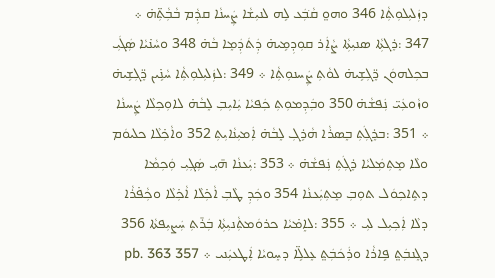ܕܙܲܠܝܼܠܘܼܬܼܵܐ 346 ܘܗܘ̤ ܩܵܒܲ݁ܥ ܠܹܗ ܠܢܝܼܫܵܐ ܨܲܚܢܵܐ ܩܕܼܵܡ ܒܵܒܼܵܬܼ̈ܗ̇ ܀ 347 :ܪܸܓܬܼܵܐ ܣܢܝܼܬܼܵܐ ܨܵܐܲܪ ܩܘܼܕܼܡܹܝܗ̇ ܕܲܬܿܕܲܡܸܐ ܒܵܗ̇ 348 ܘܚܵܢ̇ܝܵܐ ܣܲܓܿܝܼ ܒܟܼܠܗܘܿܢ ܪܸ̈ܓܼܫܹܝܗ̇ ܠܘܵܬܼ ܨܲܚܢܘܼܬܼܵܐ ܀ 349 :ܠܙܲܠܝܼܠܘܼܬܼܵܐ ܚܵܢܹ̇ܝܢ ܪܸ̈ܓܼܫܹܝܗ̇ ܘܙܵܘܥܲܝ̈ ܢܲܦܫܵܗ̇ 350 ܘܒܲܕܼܡܘܼܬܼ ܟܲܦܝܵܐ ܝܲܐܝܼܒܼ ܠܸܒܵܗ̇ ܠܐܘܼܟܼܠܵܐ ܨܲܚܢܵܐ ܀ 351 :ܒܪܸܓܲܬܼ ܒܸܣܪܵܐ ܗܵܪܹܓܼ ܠܸܒܵܗ̇ ܐܲܡܝܼܢܵܐܝܼܬܼ 352 ܘܐܵܟܼ̇ܠܵܐ ܟܠܝܘܿܡ ܘܠܵܐ ܡܸܬܼܡܲܠܝܵܐ ܪܸܓܲܬܼ ܢܲܦܫܵܗ̇ ܀ 353 :ܝܲܥܢܵܐ ܗ̄ܝܼ ܣܲܓܼܝܼ ܘܲܟܼܡܵܐ ܕܬܹܐܟܼܘܿܠ ܬܘܼܒܼ ܡܸܬܼܝܲܥܢܵܐ 354 ܘܟܲܕܼ ܛܵܒܼ ܐܵܟܼ̇ܠܵܐ ܐܵܟܼ̇ܠܵܐ ܘܟܼܵܦ̇ܪܵܐ ܕܠܵܐ ܐܲܟܼܝܼܠ ܠܝܼ ܀ 355 :ܠܐܸܡ̇ܝܵܐ ܟܪܘܿܡܬܼܵܢܝܼܬܼܵܐ ܒܲܪ̄ܬܼ ܚܲܨܝܼܦܬܵܐ 356 ܕܓܸܢܒܲܬ̤ ܦܹܐܪܵܐ ܘܪܲܟܿܒܲܬ̤ ܥܸܠܠܹ̈ܐ ܕܚܸܘܝܵܐ ܐܲܛܥܝܲܢܝ ܀ pb. 363 357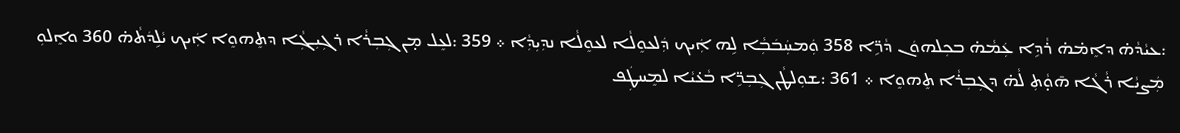:ܥܝܵܕܵܗ̇ ܕܐܸܡ̇ܗ̇ ܪܵܕܹܐ ܥܲܡܵܗ̇ ܒܟܼܠܗܘܿܢ ܕܵܪܹ̈ܐ 358 ܘܲܡܚܲܒܿܒܼܵܐ ܠܹܗ ܐܲܝܟ ܕܲܠܥܘܸܠܵܐ ܠܥܘܸܠܵܐ ܢܕܼܝܼܕܼܵܐ ܀ 359 :ܠܥܸܠ ܡ̣ܢ ܓܼܒܼܪܵܐ ܪܓܼܝܼܓܼܵܐ ܕܬܸܗܘܸܐ ܐܲܝܟ ܝܵܠܹܕܿܬܵܗ̇ 360 ܘܐܸܠܘܼ ܡܲܨܝܵܐ ܪܵܓܵܐ ܗ̄ܘ̣ܵܬܼ ܠܵܗ̇ ܕܓܼܒܼܪܵܐ ܬܸܗܘܸܐ ܀ 361 :ܫܘܼܠܛܵܢ ܓܼܒܼܪܹ̈ܐ ܒܵܥ̇ܝܵܐ ܠܡܸܚܛܲܦ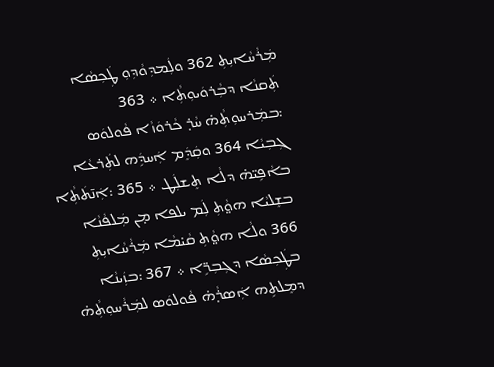ܡܲܪܵܚܵܐܝܼܬܼ 362 ܘܠܲܡܕܼܘܵܕܼܘܼ ܛܲܟܼܣܵܐ ܬܲܩܢܵܐ ܕܒܼܵܪܘܿܝܘܼܬܼܵܐ ܀ 363 :ܒܡܲܪܚܘܼܬܼܵܗ̇ ܚܵܪ̣ ܟܵܪܘܿܙܵܐ ܦܵܘܠܘܿܣ ܓܼܒܼܝܵܐ 364 ܘܩܲܕܸܿܡ ܐܲܚܕܹܿܗ ܠܬܲܪܥܵܐ ܒܐܵܦܹܝ̈ܗ̇ ܕܠܵܐ ܬܸܫܠܲܛ ܀ 365 :ܐܲܢ̄ܬܿܬܼܵܐ ܒܫܸܠܝܵܐ ܗܘ̤ܵܬܼ ܠܲܡ ܝܠܦܐ ܡ̣ܢ ܡܲܠܦܵܢܵܐ 366 ܘܠܵܐ ܗܘ̤ܵܬܼ ܩܵܝ̇ܡܵܐ ܡܲܪܵܚܵܐܝܼܬܼ ܒܛܲܟܼܣܵܐ ܕܓܼܒܼܪܹ̈ܐ ܀ 367 :ܒܙܲܝܢܵܐ ܕܡܸܠܬܹܗ ܐܲܣܪ̣ܵܗ̇ ܦܵܘܠܘܿܣ ܠܡܲܪܵܚܘܼܬܼܵܗ̇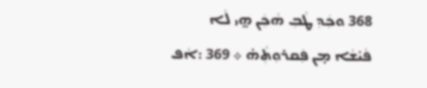368 ܘܟܲܕܼ ܛܵܒܼ ܗܵܟܲܢ ܗ̤ܝ ܠܵܐ ܦܵܝ̇ܫܵܐ ܡ̣ܢ ܦܲܩܪܘܼܬܼܵܗ̇ ܀ 369 :ܐܵܦ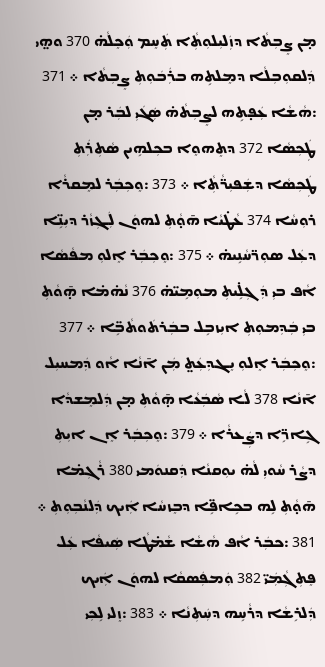ܡ̣ܢ ܨܸܒܼܬܵܐ ܕܙܲܠܝܼܠܘܼܬܼܵܐ ܬܲܚܸܡ ܘܲܟܸܠܵܗ̇ 370 ܘܗ̤ܝ ܕܲܠܩܘܼܒܼܠܵܐ ܕܡܸܠܬܹܗ ܒܪܲܒܿܘܼܬܼ ܨܸܒܼܬܵܐ ܀ 371 :ܗܵܫܵܐ ܥܲܦ̣ܬܹܗ ܠܨܸܒܼܬܵܗ̇ ܣܲܓܿܝܼ ܠܒܲܪ ܡ̣ܢ ܛܲܟܼܣܵܐ 372 ܕܬܸܗܘܸܐ ܒܟܼܠܗܹܝܢ ܣܵܬܼܪܲܬܼ ܛܲܟܼܣܵܐ ܕܫܲܦܝܼܪ̈ܵܬܼܵܐ ܀ 373 :ܘܸܟܼܒܲܪ ܠܡܸܩܪܵܐ ܪܘܼܚܵܐ 374 ܥܵܛ̇ܝܵܐ ܗ̄ܘ̣ܵܬܼ ܠܗܘܿܢ ܠܲܓܼܙܵܪ ܕܝܼܢܹ̈ܐ ܕܥܲܠ ܣܘܼܪ̈ܚܵܢܹܝܗ̇ ܀ 375 :ܘܸܟܼܒܲܪ ܐܸܠܘܼ ܡܦܵܣܵܐ ܐܵܦ ܒܝܼ ܕܲܓܼܠܹ̇ܝܬܼ ܡܘܼܡܹܝ̈ܗ̇ 376 ܢܵܗ̇ܡ̇ܐ ܗ̣̄ܘܵܬܼ ܒܝܼ ܒܲܕܼܡܘܼܬܼ ܐܝܼܙܒܹܠ ܒܒܲܪܬܿܘܬܵܒܹ̈ܐ ܀ 377 :ܘܸܟܼܒܲܪ ܐܸܠܘܼ ܝܸܓܕܼܥܲܬ̤ ܡܲܢ ܐ̄ܢܵܐ ܐܵܘ ܕܲܡܚܝܼܠ ܐ̄ܢܵܐ 378 ܠܵܐ ܣܵܒܲܥܵܐ ܗ̣̄ܘܵܬܼ ܡ̣ܢ ܕܲܠܡܸܫܕܵܐ ܓܹܐܪܹ̈ܐ ܕܨܲܥܪܵܐ ܀ 379 :ܘܸܟܼܒܲܪ ܐܸܢ ܐܝܼܬܼ ܕܨܵܪ ܚܵܘܝܼ ܠܵܗ̇ ܝܘܼܩܢܵܐ ܕܲܩܢܘܿܡܝ 380 ܪܵܓܼܡ̇ܐ ܗ̄ܘ̣ܵܬܼ ܠܹܗ ܒܟܹܐܦܹ̈ܐ ܕܒܸܙܚܵܐ ܐܲܝܟ ܕܲܠܢܵܒܼܘܼܬܼ ܀ 381 :ܟܒܲܪ ܐܵܦ ܗܵܫܵܐ ܫܵܡ̇ܛܵܐ ܣܲܝܦܵܐ ܥܲܠ ܦܸܬܼܓܼܵܡܲܝ̈ 382 ܘܲܡܦܲܣܩܵܐ ܠܗܘܿܢ ܐܲܝܟ ܕܲܠܪܹܫܵܐ ܕܪܵܚܹܗ ܕܚܲܬܼܢܵܐ ܀ 383 :ܙܸܠܝ ܠܹܟܼܝ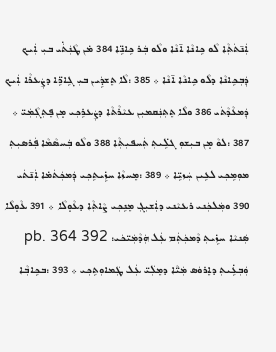ܐܲܢ̄ܬܿܬܼܵܐ ܠܵܘ ܟܹܐܢܵܐ ܐ̄ܢܵܐ ܘܠܵܘ ܒܲܪ ܟܹܐܢܹ̈ܐ 384 ܡ̇ܢ ܛܵܢܲܬܿ݁ܝ ܒܝܼ ܐܲܝܟ ܕܲܒܼܟܹܐܢܵܐ ܕܠܵܘ ܟܹܐܢܵܐ ܐ̄ܢܵܐ ܀ 385 :ܠܵܐ ܬܸܫܕܹܿܝܢ ܒܝܼ ܓܹܐܪܹ̈ܐ ܕܨܲܥܪܵܐ ܐܲܝܟ ܕܲܡܥܵܕܵܬܿܝ 386 ܘܠܵܐ ܬܸܬܼܢܲܩܡܝܼܢ ܥܝܵܪܵܬܵܐ ܕܨܲܥܪܹܟܼܝ ܡ̣ܢ ܦܸܬܼܓܼܵܡܲܝ̈ ܀ 387 :ܠܘܵ ܡ̣ܢ ܒܝܼܫܘܼ ܓܠܹ̇ܝܬܼ ܬܲܚܦܝܼܬܼܵܐ 388 ܘܠܵܘ ܒܲܚܣܵܡܵܐ ܦܲܪܣܝܼܬܼ ܡܘܼܡܹܟܼܝ ܠܥܹܝܢ ܚܲܙܝܹ̈ܐ ܀ 389 :ܡܸܚܙܵܐ ܚܙܹ̇ܝܬܹܟܼܝ ܕܲܡܟܲܬܿܡ̇ܐ ܐܲܢ̄ܬܿܝ 390 ܘܡܲܠܟܲܢܝ ܪܥܝܵܢܝ ܕܐܲܫܝܼܓܼ ܡܸܢܹܟܼܝ ܨܵܐܬܼܵܐ ܕܥܵܘ̣ܠܵܐ ܀ 391 ܥܵܘ̣ܠܵܐ ܣܲܢܝܵܐ ܚܙܹ̇ܝܬܼ ܕܵܡܟܲܬܲܡ ܥܲܠ ܗܲܕܵܡܲܝ̈ܟܿܝ: pb. 364 392 ܘܲܒܼܥܹ̇ܝܬܼ ܕܐܸܪܘܿܣ ܡܲܝ̈ܵܐ ܕܡܸܠܲܝ̈ ܥܲܠ ܛܲܡܐܘܼܬܹܟܼܝ ܀ 393 :ܒܟܹܐܒܼܵܐ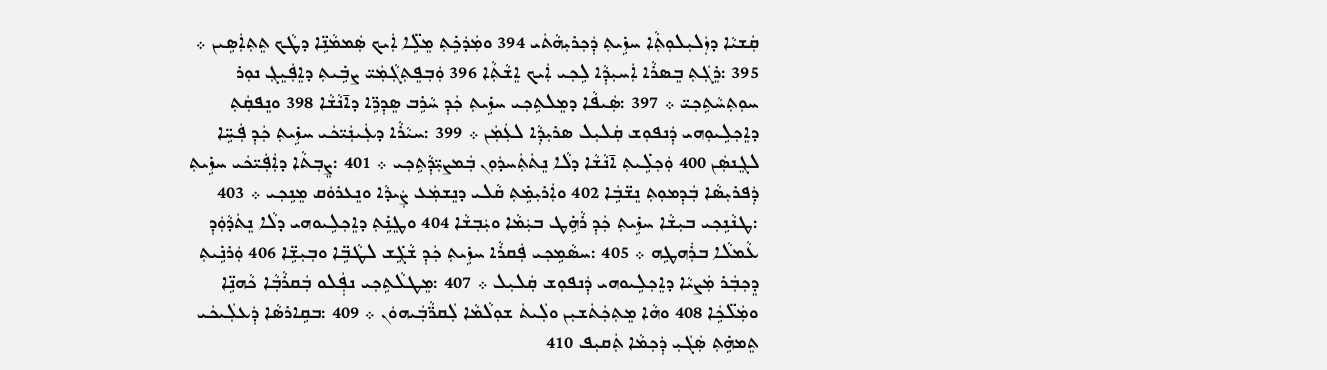ܩܲܫܝܵܐ ܕܙܲܠܝܼܠܘܼܬܼܵܐ ܚܙܹ̇ܝܬܼ ܕܲܟܼܪܝܼܗܵܬܿܝ 394 ܘܡܲܕܿܟܹ̇ܬܼ ܡܸܠܹ̈ܐ ܐܲܝܟ ܣܲܡܡܵܢܹ̈ܐ ܕܛܵܟ ܬܸܬܼܐܲܣܹܝܢ ܀ 395 :ܪܸܓܲܬܼ ܒܸܣܪܵܐ ܐܲܚܝܼܕܼܵܐ ܠܹܟܼܝ ܐܲܝܟ ܐܸܫܵܬܼܵܐ 396 ܘܲܒܼܦܸܬܼܓܼܵܡܲܝ̈ ܨܒܹ̇ܝܬܼ ܕܐܸܦܲܝܸܓܼ ܢܘܼܪ ܚܘܼܬܼܚܵܬܹܟܼܝ̈ ܀ 397 :ܣܲܝܦܵܐ ܕܡܸܠܬܹܟܼܝ ܚܙܹ̇ܝܬܼ ܟܲܕܼ ܚܵܪܹܒ ܣܸܕܼܪܹ̈ܐ ܕܐ̄ܢܵܫܵܐ 398 ܘܢܸܦܩܲܬܼ ܕܐܸܟܼܠܹܝܘܼܗܝ ܕܲܢܦܘܼܫ ܩܲܠܝܼܠ ܣܪܝܼܕܼܵܐ ܠܥܲܡܲܢ ܀ 399 :ܚܝܵܪܵܐ ܕܥܲܝܢܲܝ̈ܟܿܝ ܚܙܹ̇ܝܬܼ ܟܲܕܼ ܦܲܚܹ̈ܐ ܠܓܸܢܣܲܢ 400 ܘܲܟܼܠܹ̇ܝܬܼ ܐ̄ܢܵܫܵܐ ܕܠܵܐ ܢܸܬܿܬܲܚܕܿܘܼܢ ܒܲܡܨܝܼ̈ܕܼܵܬܹܟܼܝ ܀ 401 :ܨܸܒܼܬܵܐ ܕܐܲܦܲܝ̈ܟܿܝ ܚܙܹ̇ܝܬܼ ܕܲܦܪܝܼܣܵܐ ܒܲܕܼܡܘܼܬܼ ܢܸܫ̈ܒܹܿܐ 402 ܘܐܲܪܝܼܡܹ̇ܬܼ ܩܵܠܝ ܕܢܸܫܡܲܥ ܨܲܝܕܵܐ ܘܢܸܥܪܘܿܩ ܡܸܢܹܟܼܝ ܀ 403 :ܛܢܵܢܹܟܼܝ ܒܝܼܫܵܐ ܚܙܹ̇ܝܬܼ ܟܲܕܼ ܪܵܗܹ̇ܛ ܒܝܲܡܵܐ ܘܝܲܒܼܫܵܐ 404 ܘܛܸܢܹ̇ܬܼ ܕܐܸܟܼܠܹܝܘܗܝ ܕܠܵܐ ܢܸܬܿܕܵܘܲܕܼ ܥܵܡܠܵܐ ܒܪܲܗܛܹܗ ܀ 405 :ܚܣܵܡܹܟܼܝ ܦܲܩܪܵܐ ܚܙܹ̇ܝܬܼ ܟܲܕܼ ܫܵܓܹ̇ܫ ܠܛܵܒܹ̈ܐ ܘܒܼܝܼܫܹ̈ܐ 406 ܘܲܪܢܹ̇ܝܬܼ ܕܸܟܼܒܲܪ ܡܲܨܝܵܐ ܕܐܸܟܼܠܹܝܘܗܝ ܕܲܢܦܘܼܫ ܩܲܠܝܼܠ ܀ 407 :ܡܸܛܠܵܬܹܟܼܝ ܢܦ݂ܲܠܘ ܒܲܩܪܵܒܼܵܐ ܟܵܗܢܹ̈ܐ ܘܡܲܠ̈ܟܹܿܐ 408 ܘܗܵܐ ܡܸܬܼܟܲܬܿܫܝܼܢ ܘܠܲܝܬܿ ܫܘܼܠܵܡܵܐ ܠܲܩܪ̈ܵܒܲܝܗܘܿܢ ܀ 409 :ܒܩܹܐܪܣܵܐ ܕܲܥܠܲܝܟܿܝ ܬܸܡܗܹ̇ܬܼ ܣܲܓܿܝܼ ܕܲܟܼܡܵܐ ܬܲܩܝܼܦ 410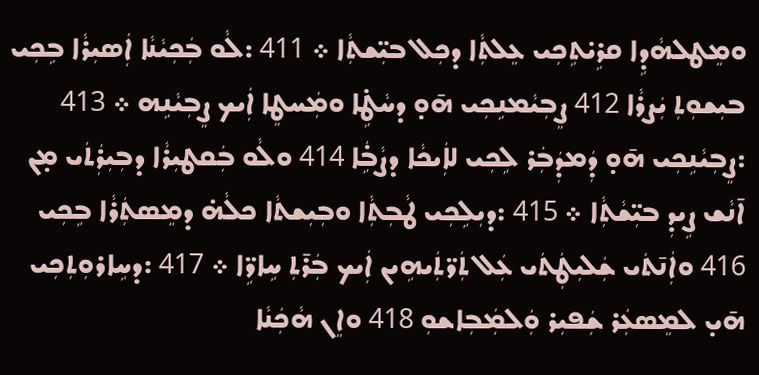ܘܡܸܛܠܗܵܕܹܐ ܩܪܹܝ̇ܬܹܟܼܝ ܥܸܠܬܼܵܐ ܕܟܼܠ ܒܝܼ̈ܫܬܼܵܐ ܀ 411 :ܠܵܘ ܒܲܟܼܝܵܢܵܐ ܐܲܣܝܼܪܵܐ ܒܹܟܼܝ ܒܝܼܫܘܼܬܼ ܝܲܨܪܵܐ 412 ܨܸܒܼܝܵܡܢܹܟܼܝ ܗ̄ܘ̣ ܕܚܵܛܹ̇ܐ ܘܡܲܚܛܸܐ ܐܲܝܟ ܨܸܒܼܝܵܢܹܗ ܀ 413 :ܨܸܒܼܝܵܢܹܟܼܝ ܗ̄ܘ̣ ܕܲܡܕܲܒܲܪ ܠܹܟܼܝ ܠܐܲܝܟܵܐ ܕܨܵܒܹ̇ܿܐ 414 ܘܠܵܘ ܒܲܩܛܝܼܪܵܐ ܕܒܼܝܼܪܲܬܿܝ ܡ̣ܢ ܐ̄ܢܵܫ ܨܹܝܕܼ ܒܝܼ̈ܫܵܬܼܵܐ ܀ 415 :ܕܝܼܠܹܟܼܝ ܛܵܒܼܬܼܵܐ ܘܒܼܝܼܫܬܵܐ ܟܠܵܗ̇ ܕܡܸܣܬܲܪܵܐ ܒܹܟܼܝ 416 ܘܐܲܢ̄ܬܿܝ ܫܲܠܝܼܛܲܬܿܝ ܥܲܠ ܬܲܪ̈ܬܲܝܗܹܝܢ ܐܲܝܟ ܒܲܪ̄ܬܼ ܚܹܐܪܹ̈ܐ ܀ 417 :ܕܚܹܐܪܘܼܬܼܟܼܝ ܗ̄ܝ̣ ܠܡܸܣܥܲܪ ܫܲܦܝܼܪ ܘܲܠܡܲܒܼܐܫܘܼ 418 ܘܐܸܢ ܗܵܟܲܢܵܐ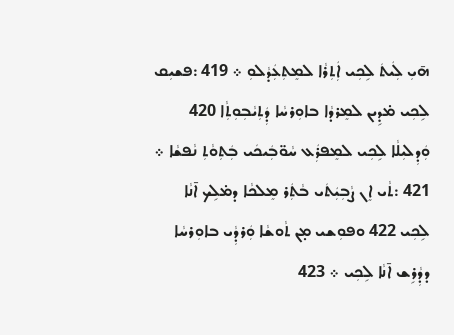ܗ̄ܝܼ ܠܲܝܬܿ ܠܹܟܼܝ ܐܲܬܼܪܵܐ ܠܡܸܬܼܥܲܕܵܠܘܼ ܀ 419 :ܦܫܝܼܩ ܠܹܟܼܝ ܡ̇ܕܹܝܢ ܠܡܸܪܕܵܐ ܒܐܘܼܪܚܵܐ ܕܲܬܼܝܵܒܼܘܼܬܼܵܐ 420 ܘܲܕܼܠܝܼܠܵܐ ܠܹܟܼܝ ܠܡܸܦܪܲܥ ܚܵܘ̈ܒܲܝܟܿܝ ܒܲܬܼܘܵܬܼ ܢܵܦܫܵܐ ܀ 421 :ܬܵܝ ܐܸܢ ܨܵܒܼܝܲܬܿܝ ܒܵܬܲܪ ܡܸܠܟܵܐ ܕܡ̇ܠܹܟ ܐ̄ܢܵܐ ܠܹܟܼܝ 422 ܘܦܘܼܫܝ ܡ̣ܢ ܬܵܘܫܵܐ ܘܲܪܕܼܵܝ ܒܐܘܼܪܚܵܐ ܕܕܼܵܪܹܫ ܐ̄ܢܵܐ ܠܹܟܼܝ ܀ 423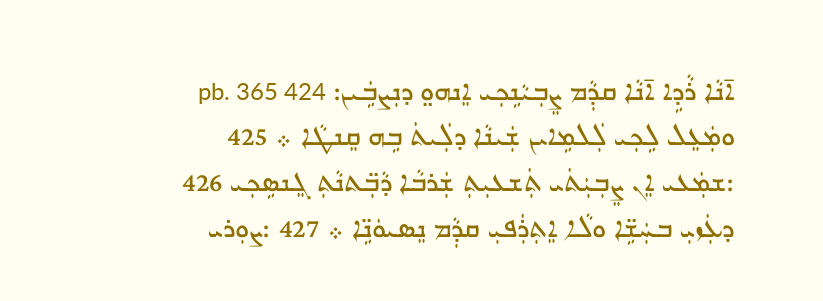ܐ̄ܢܵܐ ܪܵܕܹܐ ܐ̄ܢܵܐ ܩܕܼܵܡ ܨܸܒܼܝܵܢܹܟܼܝ ܐܸܢܗܘ̤ ܕܢܼܨܒܹܿܝܢ: pb. 365 424 ܘܡܲܥܸܠ ܠܹܟܼܝ ܠܲܠܡܹܐܝܢ ܫܲܝܢܵܐ ܕܠܲܝܬܿ ܒܹܗ ܩܸܢܛܵܐ ܀ 425 :ܫܡܲܥܝ ܐܸܢ ܨܸܒܼܝܲܬܿܝ ܬܲܫܥܝܼܬܼ ܫܲܪܒܵܐ ܕܵܒܼ̈ܬܢܵܬܼ ܓܸܢܣܹܟܼܝ 426 ܕܥܲܙܝܼ ܒܚܲܫܹ̈ܐ ܘܠܵܐ ܐܸܬܼܪܲܦܝܼ ܩܕܼܵܡ ܢܸܣܝܘܿܢܹ̈ܐ ܀ 427 :ܨܘܼܪܝ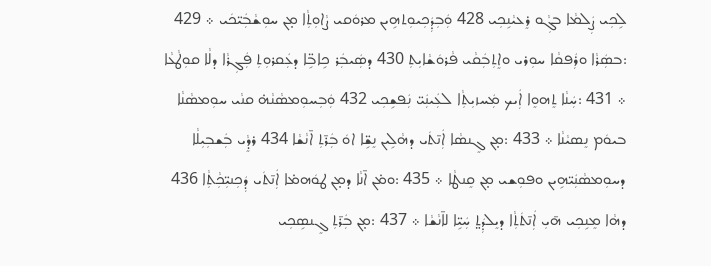ܠܹܟܼܝ ܨܲܠܡܵܐ ܒܓܼܵܘ ܪܸܥܝܵܢܹܟܼܝ 428 ܘܲܒܼܕܲܟܼܝܘܼܬܗܹܝܢ ܡܪܘܿܩܝ ܨܵܐܘܼܬܼܵܐ ܡ̣ܢ ܚܘܼܫܵܒܲܝ̈ܟܿܝ ܀ 429 :ܒܣܲܪܵܐ ܘܪܲܦܩܵܐ ܚܘܼܪܝ ܘܐܸܬܼܒܲܩܵܝ ܦܵܪܘܿܫܵܐܝܼܬܼ 430 ܕܣܲܝܒܲܪ ܟܹܐܒܹ̈ܐ ܕܥܲܩܪܘܼܬܼ ܦܲܓܼܪܵܐ ܕܠܵܐ ܩܘܼܛܵܥܵܐ ܀ 431 :ܚܲܢܵܐ ܬܸܗܘܸܐ ܐܲܝܟ ܡܲܚܙܝܼܬܼܵܐ ܠܥܲܝܢܲܝ̈ ܢܲܦܫܹܟܼܝ 432 ܘܲܒܼܚܘܼܡܣܵܢܵܗ̇ ܩܢܵܝ ܚܘܼܡܣܵܢܵܐ ܒܝܘܿܡ ܢܸܣܝܵܢܵܐ ܀ 433 :ܡ̣ܢ ܓܸܢܣܵܐ ܐܲܢ̄ܬܿܝ ܕܗܵܠܹܝܢ ܢܸܫܹ̈ܐ ܐܘܿ ܒܲܪ̄ܬܼ ܐ̄ܢܵܫܵܐ 434 ܪܕܸܵܝ ܒܲܫܒܼܝܼܠܵܐ ܕܚܘܼܡܣܵܢܲܝ̈ܗܹܝܢ ܘܦܘܼܫܝ ܡ̣ܢ ܩܸܢܛܵܐ ܀ 435 :ܘܡ̇ܢ ܐ̄ܢܵܐ ܕܡ̣ܢ ܛܘܿܗܡ̇ܐ ܐܲܢ̄ܬܿܝ ܕܲܟܼܢܝܼ̈ܟܼܵܬܼܵܐ 436 ܕܗܵܐ ܡܸܢܹܟܼܝ ܗ̄ܝܼ ܐܲܢ̄ܬܿܬܼܵܐ ܕܝܸܠܕܲܬ̤ ܚܲܝܹ̈ܐ ܠܐ̄ܢܵܫܵܐ ܀ 437 :ܡ̣ܢ ܒܲܪ̄ܬܼ ܓܸܢܣܹܟܼܝ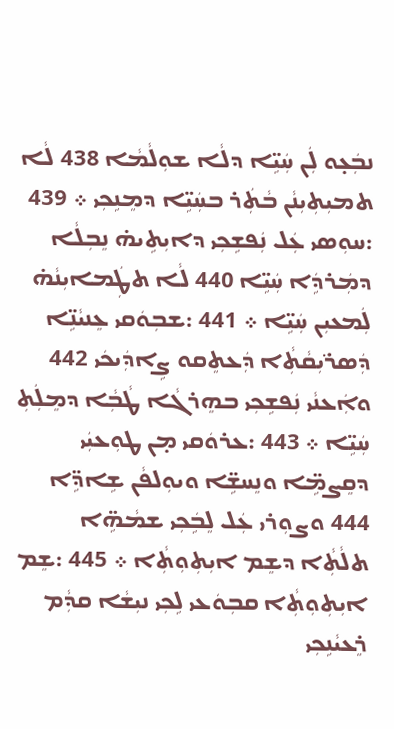ܢܒܲܥ̣ܘ ܠܲܢ ܚܲܝܹ̈ܐ ܕܠܵܐ ܫܘܼܠܵܡܵܐ 438 ܠܵܐ ܬܡܝܼܬܼܝܼܢܵܢ ܒܵܬܲܪ ܒܚܲܝܹ̈ܐ ܕܡܸܢܹܟܼܝ ܀ 439 :ܚܘܼܣܝ ܥܲܠ ܢܲܦܫܹܟܼܝ ܕܐܝܼܬܹܝܗ̇ ܢܸܒܼܠܵܐ ܕܡܲܪܕܹܿܐ ܚܲܝܹ̈ܐ 440 ܠܵܐ ܬܛܲܡܐܝܼܢܵܗ̇ ܠܲܡܥܝܼܢ ܚܲܝܹ̈ܐ ܀ 441 :ܫܒܼܘܿܩܝ ܥܸܢܝܵܢܹ̈ܐ ܕܲܣܪ݁ܝܼܩܵܬܼܵܐ ܕܲܥܬܸܩܘ ܨܹܐܕܲܝܟܿܝ 442 ܘܐܲܥܢܵܝ ܢܲܦܫܹܟܼܝ ܒܗܸܪܓܵܐ ܛܵܒܼܵܐ ܕܡܸܠܲܬܼ ܚܲܝܹ̈ܐ ܀ 443 :ܥܪܘܿܩܝ ܡ̣ܢ ܛܘܼܥܝܲܝ ܕܩܸܨܡܹ̈ܐ ܘܢܸܚܫܹ̈ܐ ܘܝܘܼܠܦܵܢ ܫܹܐܕܹ̈ܐ 444 ܘܨܘܼܪܝ ܥܲܠ ܠܸܒܹܿܟܼܝ ܫܡܵܗܹ̈ܐ ܬܠܵܬܼܵܐ ܕܫܸܡ ܐܝܼܬܼܘܼܬܼܵܐ ܀ 445 :ܫܸܡ ܐܝܼܬܼܘܼܬܼܵܐ ܩܒܼܘܿܥܝ ܠܹܟܼܝ ܢܝܼܫܵܐ ܩܕܼܵܡ ܪܸܥܝܵܢܹܟܼܝ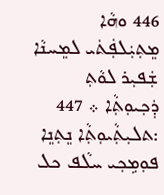446 ܘܗܵܐ ܡܸܬܼܝܲܠܦܲܬܿܝ ܠܡܸܚܢܵܐ ܫܲܦܝܼܪ ܠܘܵܬܼ ܕܲܟܼܝܘܼܬܼܵܐ ܀ 447 :ܬܠܝܼܬܼܵܝܘܼܬܼܵܐ ܢܸܬܼܢܸܐ ܦܘܼܡܹܟܼܝ ܚܠܵܦ ܟܠ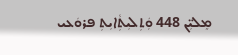ܡܸܠܝܼ̈ܢ 448 ܘܲܬܼܠܝܼܬܼܵܐܝܼܬܼ ܦܪܘܿܥܝ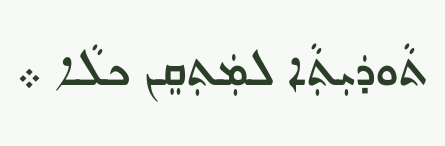ܬܵܘܕܿܝܼܬܼܵܐ ܠܡܲܬܼܩܸܢ ܟܠܵܐ ܀